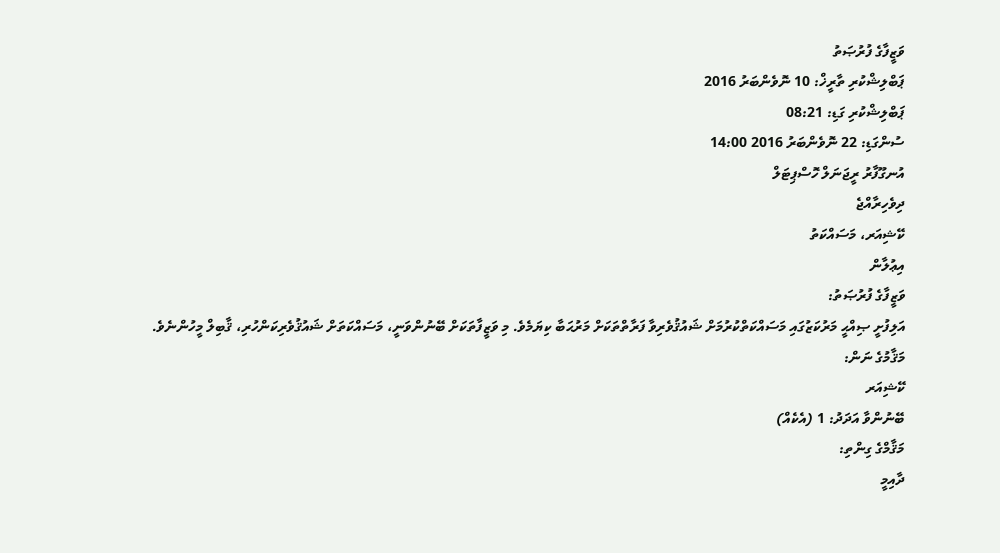ވަޒީފާގެ ފުރުޞަތު
ޕަބްލިޝްކުރި ތާރީޚް: 10 ނޮވެންބަރު 2016
ޕަބްލިޝްކުރި ގަޑި: 08:21
ސުންގަޑި: 22 ނޮވެންބަރު 2016 14:00
އުނގޫފާރު ރީޖަނަލް ހޮސްޕިޓަލް
ދިވެހިރާއްޖެ
ކޭޝިއަރ، މަސައްކަތު
އިޢުލާން
ވަޒީފާގެ ފުރުޞަތު:
އަލިފުށީ ޞިއްޙީ މަރުކަޒުގައި މަސައްކަތްކުރުމަށް ޝައުޤުވެރިވާ ފަރާތްތަކަށް މަރުޙަބާ ކިޔަމެވެ. މި ވަޒީފާތަކަށް ބޭނުންވަނީ، މަސައްކަތަށް ޝައުޤުވެރިކަންހުރި، ޤާބިލް މީހުންނެވެ.
މަޤާމުގެ ނަން:
ކޭޝިއަރ
ބޭނުންވާ އަދަދު: 1 (އެކެއް)
މަޤާމްގެ ގިންތި:
ދާއިމީ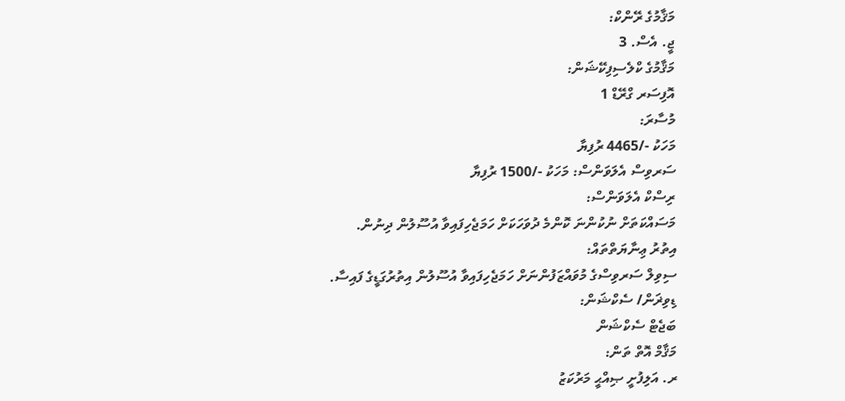މަޤާމުގެ ރޭންކް:
ޖީ. އެސް. 3
މަޤާމުގެ ކްލެސިފިކޭޝަން:
އޮފިސަރ ގްރޭޑް 1
މުސާރަ:
މަހަކު -/4465 ރުފިޔާ
ސަރވިސް އެލަވަންސް: މަހަކު -/1500 ރުފިޔާ
ރިސްކް އެލަވަންސް:
މަސައްކަތަށް ނުކުންނަ ކޮންމެ ދުވަހަކަށް ހަމަޖެހިފައިވާ އުސޫލުން ދިނުން.
އިތުރު ޢިނާޔަތްތައް:
ސިވިލް ސަރވިސްގެ މުވައްޒަފުންނަށް ހަމަޖެހިފައިވާ އުސޫލުން އިތުރުގަޑީގެ ފައިސާ.
ޑިވިޜަން/ ސެކްޝަން:
ބަޖެޓް ސެކްޝަން
މަޤާމް އޮތް ތަން:
ރ. އަލިފުށީ ޞިއްޙީ މަރުކަޒު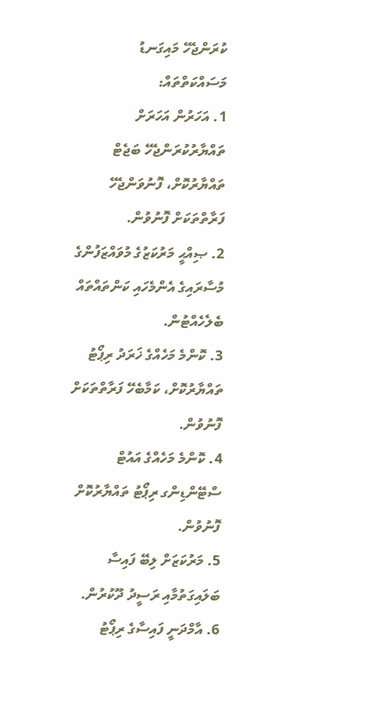ކުރަންޖެހޭ މައިގަނޑު މަސައްކަތްތައް:
1. އަހަރުން އަހަރަށް ތައްޔާރުކުރަންޖެހޭ ބަޖެޓް ތައްޔާރުކޮށް، ފޮނުވަންޖެހޭ ފަރާތްތަކަށް ފޮނުވުން.
2. ޞިއްޙީ މަރުކަޒުގެ މުވައްޒަފުންގެ މުސާރައިގެ އެންމެހައި ކަންތައްތައް ބެލެހެއްޓުން.
3. ކޮންމެ މަހެއްގެ ޚަރަދު ރިޕޯޓު ތައްޔާރުކޮށް، ކަމާބެހޭ ފަރާތްތަކަށް ފޮނުވުން.
4. ކޮންމެ މަހެއްގެ އައުޓް ސްޓޭންޑިންގ ރިޕޯޓު ތައްޔާރުކޮށް ފޮނުވުން.
5. މަރުކަޒަށް ލިބޭ ފައިސާ ބަލައިގަތުމާއި ރަސީދު ދޫކުރުން.
6. އާމްދަނީ ފައިސާގެ ރިޕޯޓު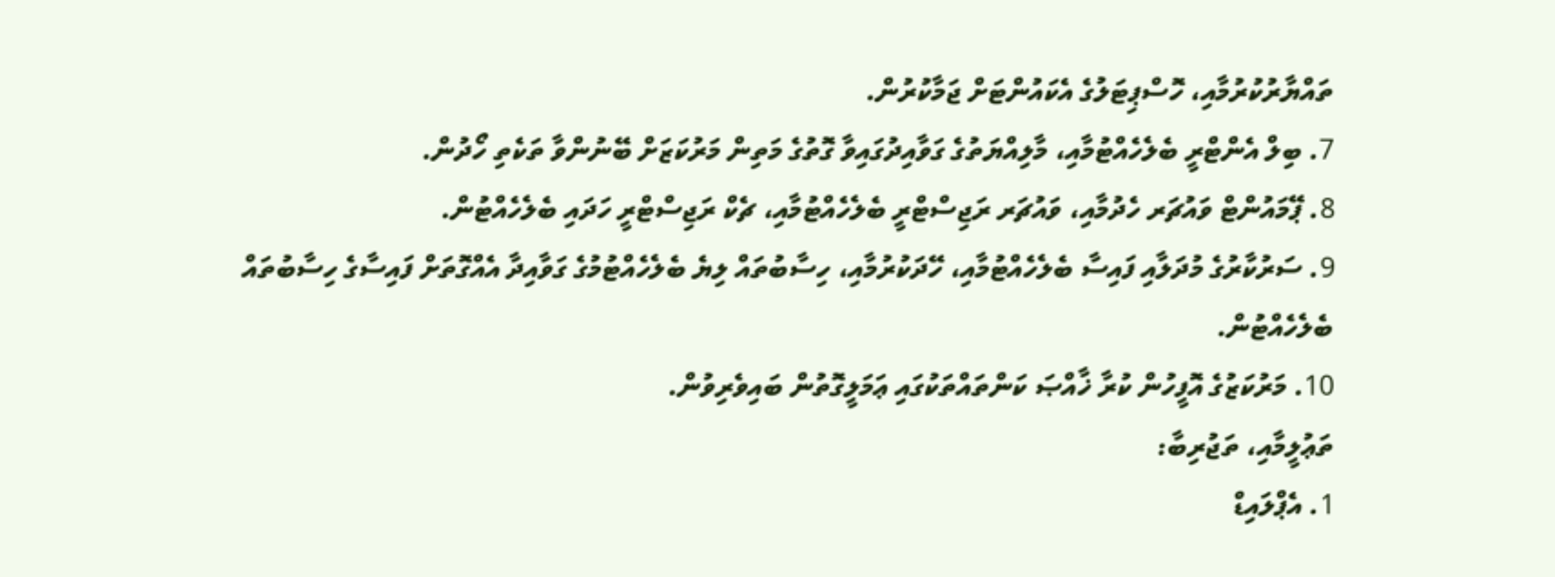ތައްޔާރުކުރުމާއި، ހޮސްޕިޓަލުގެ އެކައުންޓަށް ޖަމާކުރުން.
7. ބިލް އެންޓްރީ ބެލެހެއްޓުމާއި، މާލިއްޔަތުގެ ގަވާއިދުގައިވާ ގޮތުގެ މަތިން މަރުކަޒަށް ބޭނުންވާ ތަކެތި ހޯދުން.
8. ޕޭމައުންޓް ވައުޗަރ ހެދުމާއި، ވައުޗަރ ރަޖިސްޓްރީ ބެލެހެއްޓުމާއި، ޗެކް ރަޖިސްޓްރީ ހަދައި ބެލެހެއްޓުން.
9. ސަރުކާރުގެ މުދަލާއި ފައިސާ ބެލެހެއްޓުމާއި، ހޭދަކުރުމާއި، ހިސާބުތައް ލިޔެ ބެލެހެއްޓުމުގެ ގަވާއިދާ އެއްގޮތަށް ފައިސާގެ ހިސާބުތައް ބެލެހެއްޓުން.
10. މަރުކަޒުގެ އޮފީހުން ކުރާ ޚާއްޞަ ކަންތައްތަކުގައި ޢަމަލީގޮތުން ބައިވެރިވުން.
ތަޢުލީމާއި، ތަޖުރިބާ:
1. އެޕްލައިޑް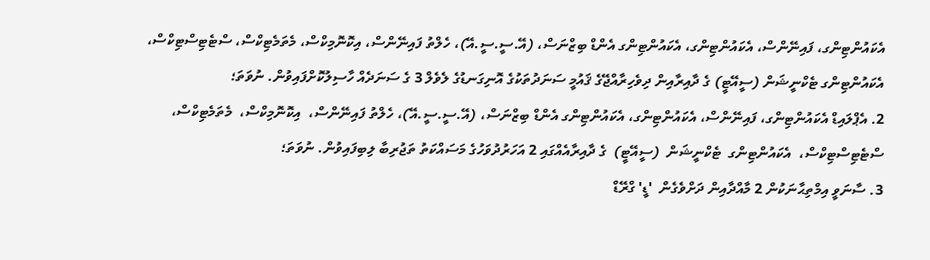އެކައުންޓިންގ، ފައިނޭންސް، އެކައުންޓިންގ، އެކައުންޓިންގ އެންޑް ބިޒްނަސް، (އޭ.ސީ.ސީ.އޭ)، ހެލްތު ފައިނޭންސް، އިކޮނޮމިކްސް، މެތަމެޓިކްސް، ސްޓެޓިސްޓިކްސް، އެކައުންޓިންގ ޓެކްނީޝަން (ސީއޭޓީ) ގެ ދާއިރާއިން ދިވެހިރާއްޖޭގެ ޤައުމީ ސަނަދުތަކުގެ އޮނިގަނޑުގެ ލެވެލް 3 ގެ ސަނަދެއް ހާސިލުކޮށްފައިވުން. ނުވަތަ؛
2. އެޕްލައިޑް އެކައުންޓިންގ، ފައިނޭންސް، އެކައުންޓިންގ، އެކައުންޓިންގ އެންޑް ބިޒްނަސް، (އޭ.ސީ.ސީ.އޭ)، ހެލްތު ފައިނޭންސް،  އިކޮނޮމިކްސް،  މެތަމެޓިކްސް،  ސްޓެޓިސްޓިކްސް،  އެކައުންޓިންގ  ޓެކްނީޝަން  (ސީއޭޓީ)  ގެ ދާއިރާއެއްގައި 2 އަހަރުދުވަހުގެ މަސައްކަތު ތަޖުރިބާ ލިބިފައިވުން. ނުވަތަ؛
3. ސާނަވީ އިމްތިޙާނަކުން 2 މާއްދާއިން ދަށްވެގެން  'ޑީ' ގްރޭޑް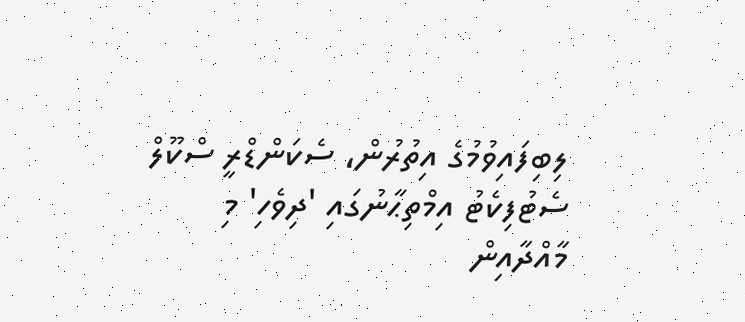ލިބިފައިވުމުގެ އިތުރުން، ސެކަންޑްރީ ސްކޫލް ސެޓުފިކެޓު އިމްތިޙާނުގައި 'ދިވެހި' މި މާއްދާއިން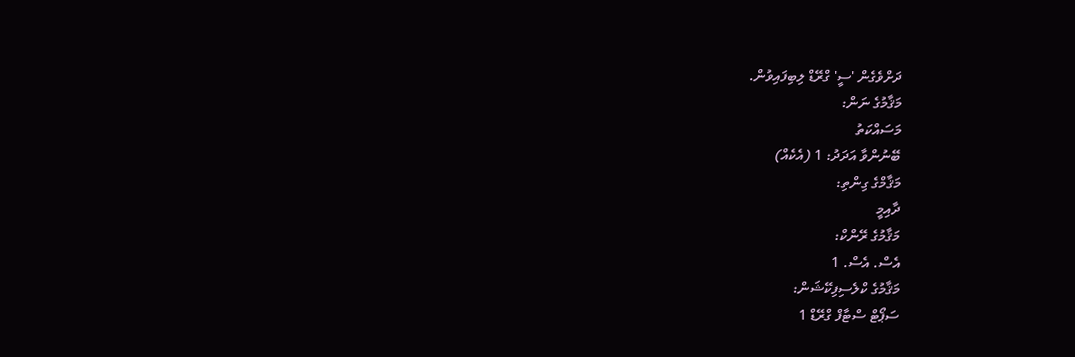ދަށްވެގެން 'ސީ' ގްރޭޑް ލިބިފައިވުން.
މަޤާމުގެ ނަން:
މަސައްކަތު
ބޭނުންވާ އަދަދު: 1 (އެކެއް)
މަޤާމްގެ ގިންތި:
ދާއިމީ
މަޤާމުގެ ރޭންކް:
އެސް. އެސް. 1
މަޤާމުގެ ކްލެސިފިކޭޝަން:
ސަޕޯޓް ސްޓާފް ގްރޭޑް 1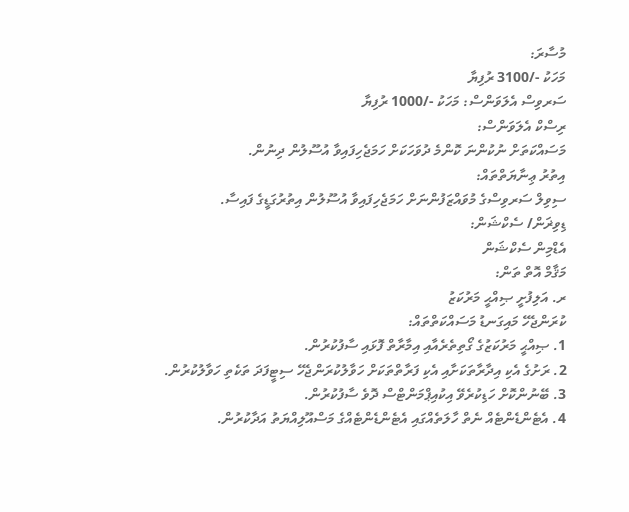މުސާރަ:
މަހަކު -/3100 ރުފިޔާ
ސަރވިސް އެލަވަންސް: މަހަކު -/1000 ރުފިޔާ
ރިސްކް އެލަވަންސް:
މަސައްކަތަށް ނުކުންނަ ކޮންމެ ދުވަހަކަށް ހަމަޖެހިފައިވާ އުސޫލުން ދިނުން.
އިތުރު ޢިނާޔަތްތައް:
ސިވިލް ސަރވިސްގެ މުވައްޒަފުންނަށް ހަމަޖެހިފައިވާ އުސޫލުން އިތުރުގަޑީގެ ފައިސާ.
ޑިވިޜަން/ ސެކްޝަން:
އެޑްމިން ސެކްޝަން
މަޤާމް އޮތް ތަން:
ރ. އަލިފުށީ ޞިއްޙީ މަރުކަޒު
ކުރަންޖެހޭ މައިގަނޑު މަސައްކަތްތައް:
1. ޞިއްޙީ މަރުކަޒުގެ ގޯތިތެރެއާއި އިމާރާތް ފޮޅައި ސާފުކުރުން.
2. ރަށުގެ އެކި އިދާރާތަކަށާއި އެކި ފަރާތްތަކަށް ހަވާލުކުރަންޖެހޭ ސިޓީފަދަ ތަކެތި ހަވާލުކުރުން.
3. ބޭނުންކޮށް ހަޑިކުރެވޭ އިކުއިޕްމަންޓްސް ދޮވެ ސާފުކުރުން.
4. އެޓެންޑެންޓެއް ނެތް ހާލަތެއްގައި އެޓެންޑެންޓެއްގެ މަސްއޫލިއްޔަތު އަދާކުރުން.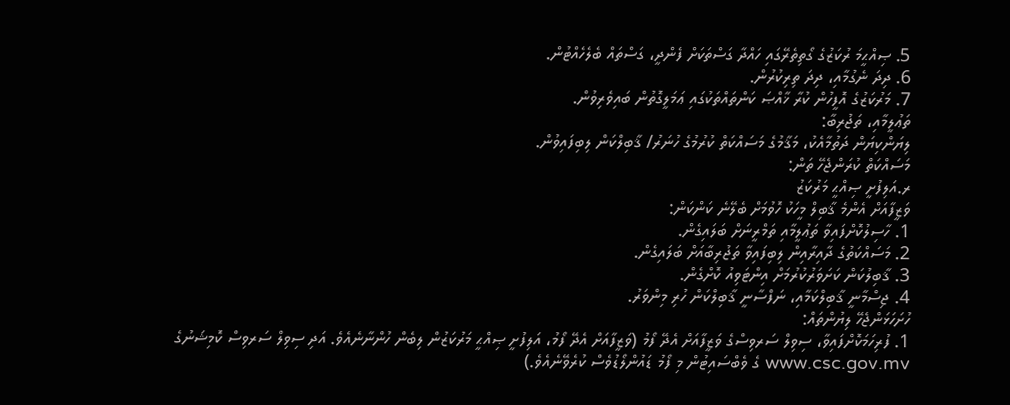5. ޞިއްޙީމަ ރުކަޒުގެ ގޯތިތެރޭގައި ހައްދާ ގަސްތަކަށް ފެންދީ، ގަސްތައް ބެލެހެއްޓުން.
6. ދިދަ ނެގުމާއި، ދިދަ ތިރިކުރުން.
7. މަރުކަޒުގެ އޮފީހުން ކުރާ ޚާއްޞަ ކަންތައްތަކުގައި ޢަމަލީގޮތުން ބައިވެރިވުން.
ތަޢުލީމާއި، ތަޖުރިބާ:
ލިޔަންކިޔަން ދަތުމާއެކު، މަޤާމުގެ މަސައްކަތް ކުރުމުގެ ހުނަރު/ ޤާބިލްކަން ލިބިފައިވުން.
މަސައްކަތް ކުރަންޖެހޭ ތަން:
ރ.އަލިފުށީ ޞިއްޙީ މަރުކަޒު
ވަޒީފާއަށް އެންމެ ޤާބިލް މީހަކު ހޮވުމަށް ބެލޭނެ ކަންކަން:
1. ހާސިލުކޮށްފައިވާ ތަޢުލީމާއި ތަމްރީނަށް ބަލައިގެން.
2. މަސައްކަތުގެ ދާއިރާއިން ލިބިފައިވާ ތަޖުރިބާއަށް ބަލައިގެން.
3. ޤާބިލުކަން ކަށަވަރުކުރުމަށް އިންޓަވިއު ކޮށްގެން.
4. ޖިސްމާނީ ޤާބިލްކަމާއި، ނަފްސާނީ ޤާބިލްކަން ހުރި މިންވަރު.
ހުށަހަޅަންޖެހޭ ލިޔުންތައް:
1. ފުރިހަމަކޮށްފައިވާ، ސިވިލް ސަރވިސްގެ ވަޒީފާއަށް އެދޭ ފޯމު (ވަޒީފާއަށް އެދޭ ފޯމު، އަލިފުށީ ޞިއްޙީ މަރުކަޒުން ލިބެން ހުންނާނެއެވެ. އަދި ސިވިލް ސަރވިސް ކޮމިޝަނުގެ www.csc.gov.mv ގެ ވެބްސައިޓުން މި ފޯމު ޑައުންލޯޑުވެސް ކުރެވޭނެއެވެ.)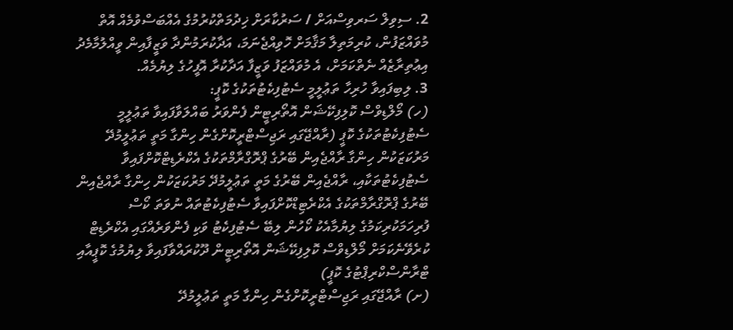2. ސިވިލް ސަރވިސްއަށް / ސަރުކާރަށް ޚިދުމަތްކުރުމުގެ އެއްބަސްވުމެއް އޮތް މުވައްޒަފުން، ކުރިމަތިލާ މަޤާމަށް ހޮވިއްޖެނަމަ، އަދާކުރަމުންދާ ވަޒީފާއިން ވީއްލުމާމެދު އިޢުތިރާޒެއް ނެތްކަމަށް، އެ މުވައްޒަފު ވަޒީފާ އަދާކުރާ އޮފީހުގެ ލިޔުމެއް.
3. ލިބިފައިވާ ހުރިހާ ތަޢުލީމީ ސެޓުފިކެޓުތަކުގެ ކޮޕީ:
(ހ) މޯލްޑިވްސް ކޮލިފިކޭޝަން އޮތޯރިޓީން ފެންވަރު ބައްލަވާފައިވާ ތަޢުލީމީ ސެޓުފިކެޓުތަކުގެ ކޮޕީ (ރާއްޖޭގައި ރަޖިސްޓްރީކޮށްގެން ހިންގާ މަތީ ތަޢުލީމުދޭ މަރުކަޒަކުން ހިންގާ ރާއްޖެއިން ބޭރުގެ ޕްރޮގްރާމްތަކުގެ އެކްރެޑިޓްކޮށްފައިވާ ސެޓުފިކެޓުތަކާއި، ރާއްޖެއިން ބޭރުގެ މަތީ ތަޢުލީމުދޭ މަރުކަޒަކުން ހިންގާ ރާއްޖެއިން ބޭރުގެ ޕްރޮގްރާމްތަކުގެ އެކްރެޓިޑްކޮށްފައިވާ ސެޓުފިކެޓުތައް ނުވަތަ ކޯސް ފުރިހަމަކުރިކަމުގެ ލިޔުމާއެކު ކޯހުން ލިބޭ ސެޓުފިކެޓު ވަކި ފެންވަރެއްގައި އެކްރެޑިޓް ކުރެވޭނެކަމަށް މޯލްޑިވްސް ކޮލިފިކޭޝަން އޮތޯރިޓީން ދޫކުރައްވާފައިވާ ލިޔުމުގެ ކޮޕީއާއި ޓްރާންސްކްރިޕްޓުގެ ކޮޕީ)
(ށ) ރާއްޖޭގައި ރަޖިސްޓްރީކޮށްގެން ހިންގާ މަތީ ތަޢުލީމުދޭ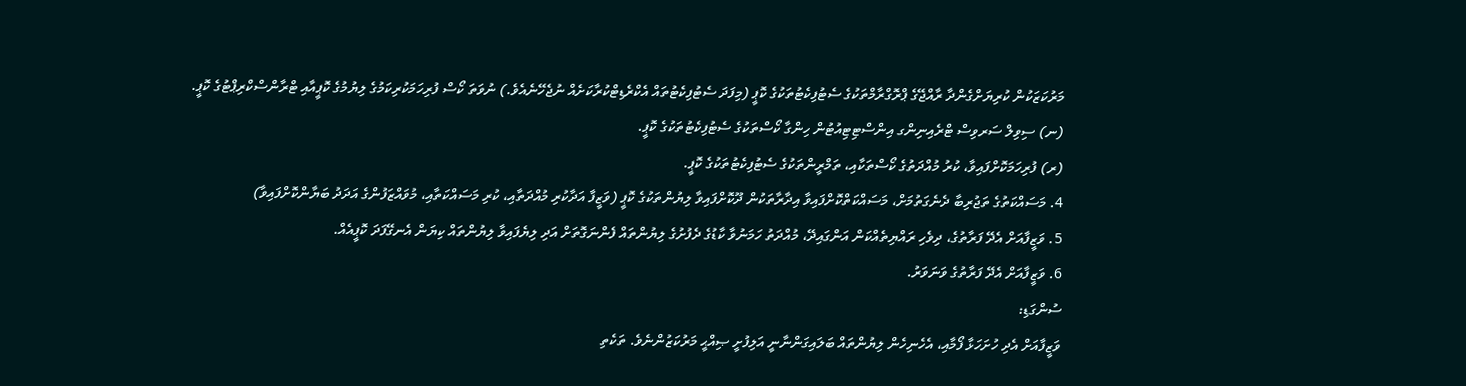މަރުކަޒަކުން ކުރިޔަށްގެންދާ ރާއްޖޭގެ ޕްރޮގްރާމްތަކުގެ ސެޓުފިކެޓުތަކުގެ ކޮޕީ (މިފަދަ ސެޓުފިކެޓުތައް އެކްރެޑިޓްކުރާކަށެއް ނުޖެހޭނެއެވެ.) ނުވަތަ ކޯސް ފުރިހަމަކުރިކަމުގެ ލިޔުމުގެ ކޮޕީއާއި ޓްރާންސްކްރިޕްޓުގެ ކޮޕީ.
(ނ) ސިވިލް ސަރވިސް ޓްރެއިނިންގ އިންސްޓިޓިއުޓުން ހިންގާ ކޯސްތަކުގެ ސެޓުފިކެޓުތަކުގެ ކޮޕީ.
(ރ) ފުރިހަމަކޮށްފައިވާ، ކުރު މުއްދަތުގެ ކޯސްތަކާއި، ތަމްރީންތަކުގެ ސެޓުފިކެޓުތަކުގެ ކޮޕީ.
4. މަސައްކަތުގެ ތަޖުރިބާ ދެނެގަތުމަށް، މަސައްކަތްކޮށްފައިވާ އިދާރާތަކުން ދޫކޮށްފައިވާ ލިޔުންތަކުގެ ކޮޕީ (ވަޒީފާ އަދާކުރި މުއްދަތާއި، ކުރި މަސައްކަތާއި، މުވައްޒަފުންގެ އަދަދު ބަޔާންކޮށްފައިވާ)
5. ވަޒީފާއަށް އެދޭ ފަރާތުގެ، ދިވެހި ރައްޔިތެއްކަން އަންގައިދޭ، މުއްދަތު ހަމަނުވާ ކާޑުގެ ދެފުށުގެ ލިޔުންތައް ފެންނަގޮތަށް އަދި ލިޔެފައިވާ ލިޔުންތައް ކިޔަން އެނގޭފަދަ ކޮޕީއެއް.
6. ވަޒީފާއަށް އެދޭ ފަރާތުގެ ވަނަވަރު.
ސުންގަޑި:
ވަޒީފާއަށް އެދި ހުށަހަޅާ ފޯމާއި، އެހެނިހެން ލިޔުންތައް ބަލައިގަންނާނީ އަލިފުށީ ޞިއްޙީ މަރުކަޒުންނެވެ. ތަކެތި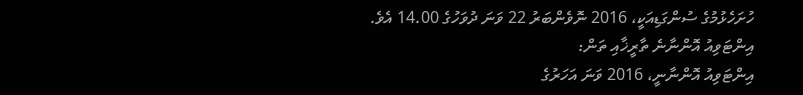ހުށަހެޅުމުގެ ސުންގަޑިއަކީ، 2016 ނޮވެންބަރު 22 ވަނަ ދުވަހުގެ 14.00 އެވެ.
އިންޓަވިއު އޮންނާނެ ތާރީޚާއި ތަން:
އިންޓަވިއު އޮންނާނީ، 2016 ވަނަ އަހަރުގެ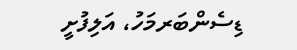ޑިސެންބަރމަހު، އަލިފުށީ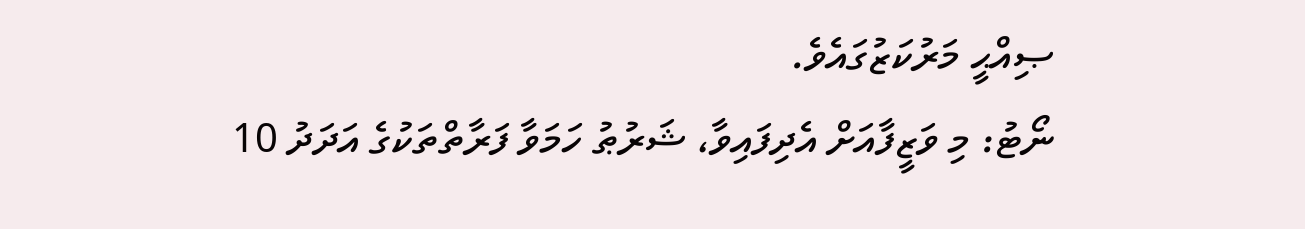ޞިއްޙީ މަރުކަޒުގައެވެ.
ނޯޓު: މި ވަޒީފާއަށް އެދިފައިވާ، ޝަރުޠު ހަމަވާ ފަރާތްތަކުގެ އަދަދު 10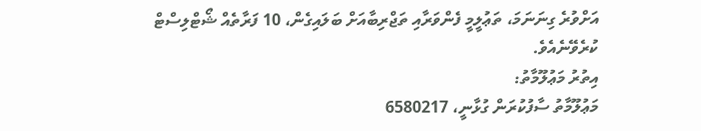އަށްވުރެ ގިނަނަމަ، ތަޢުލީމީ ފެންވަރާއި ތަޖްރިބާއަށް ބަލައިގެން، 10 ފަރާތެއް ޝޯޓްލިސްޓް ކުރެވޭނެއެވެ.
އިތުރު މަޢުލޫމާތު:
މަޢުލޫމާތު ސާފުކުރަން ގުޅާނީ، 6580217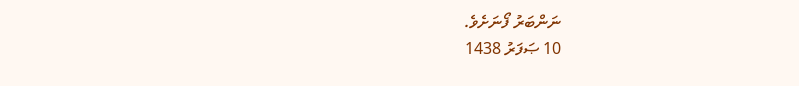ނަންބަރު ފޯނަށެވެ.
10 ޞަފަރު 1438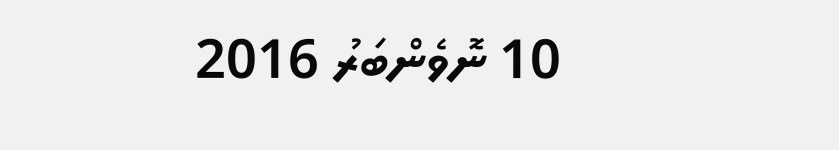10 ނޮވެންބަރު 2016